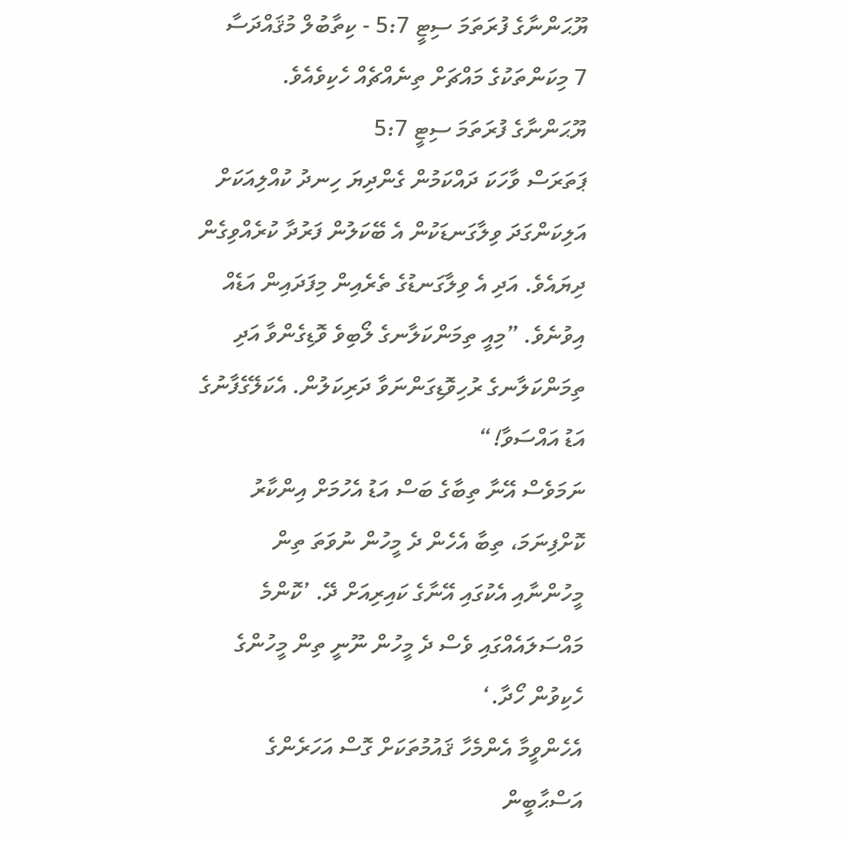ޔޫޙަންނާގެ ފުރަތަމަ ސިޓީ 5:7 - ކިތާބުލް މުޤައްދަސާ
7 މިކަންތަކުގެ މައްޗަށް ތިނެއްޗެއް ހެކިވެއެވެ.
ޔޫޙަންނާގެ ފުރަތަމަ ސިޓީ 5:7
ޕަތަރަސް ވާހަކަ ދައްކަމުން ގެންދިޔަ ހިނދު ކުއްލިއަކަށް އަލިކަންގަދަ ވިލާގަނޑަކުން އެ ބޭކަލުން ފަރުދާ ކުރެއްވިގެން ދިޔައެވެ. އަދި އެ ވިލާގަނޑުގެ ތެރެއިން މިފަދައިން އަޑެއް އިވުނެވެ. ”މިއީ ތިމަންކަލާނގެ ލޯބިވެ ވޮޑިގެންވާ އަދި ތިމަންކަލާނގެ ރުހިވޮޑިގަންނަވާ ދަރިކަލުން. އެކަލޭގެފާނުގެ އަޑު އައްސަވާ!“
ނަމަވެސް އޭނާ ތިބާގެ ބަސް އަޑު އެހުމަށް އިންކާރު ކޮށްފިނަމަ، ތިބާ އެހެން ދެ މީހުން ނުވަތަ ތިން މީހުންނާއި އެކުގައި އޭނާގެ ކައިރިއަށް ދޭ. ’ކޮންމެ މައްސަލައެއްގައި ވެސް ދެ މީހުން ނޫނީ ތިން މީހުންގެ ހެކިވުން ހޯދާ.‘
އެހެންވީމާ އެންމެހާ ޤައުމުތަކަށް ގޮސް އަހަރެންގެ އަސްޙާބީން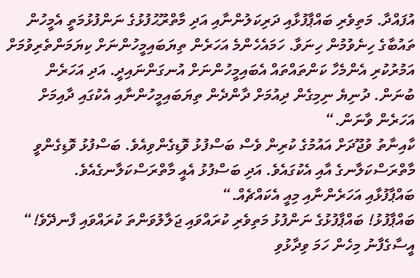އުފައްދާ. މަތިވެރި ބައްޕާފުޅާއި ދަރިކަލުންނާއި އަދި މާތްރޫޙުފުޅުގެ ނަންފުޅުމަތީ އެމީހުން ތައުބާގެ ހިނެވުމުން ހިނަވާ. ހަމައެހެންމެ އަހަރެން ތިޔަބައިމީހުންނަށް ކިޔަމަންތެރިވުމަށް އަމުރުކުރި އެންމެހާ ކަންތައްތައް އެބައިމީހުންނަށް އުނގަންނައިދީ. އަދި އަހަރެން ބުނަން. ދުނިޔެ ނިމިގެން ދިއުމަށް ދާންދެން ތިޔަބައިމީހުންނާއި އެކުގައި ދާއިމަށް އަހަރެން ވާނަން.“
ކާއިނާތު ވުޖޫދަށް އައުމުގެ ކުރިން ވެސް ބަސްފުޅު ވޮޑިގެންވިއެވެ. ބަސްފުޅު ވޮޑިގެންވީ މާތްރަސްކަލާނގެ އާއި އެކުގައެވެ. އަދި ބަސްފުޅު އެއީ މާތްރަސްކަލާނގެއެވެ.
ބައްޕާފުޅާއި އަހަރެންނާއި މިއީ އެކައްޗެއް.“
ބައްޕާފުޅު! ބައްޕާފުޅުގެ ނަންފުޅު މަތިވެރި ކުރައްވައި ޖަލާލުވަންތަ ކުރައްވައި ފާނދޭވެ!“ އީސާގެފާނު މިހެން ހަމަ ވިދާޅުވި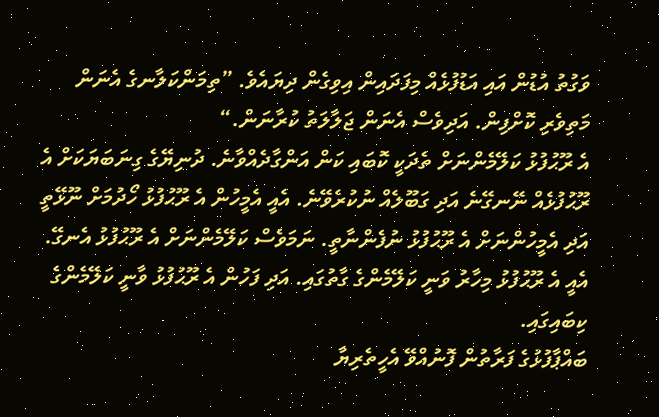ވަގުތު އުޑުން އައި އަޑުފުޅެއް މިފަދައިން އިވިގެން ދިޔައެވެ. ”ތިމަންކަލާނގެ އެނަން މަތިވެރި ކޮށްފިން. އަދިވެސް އެނަން ޖަލާލަތު ކުރާނަން.“
އެ ރޫޙުފުޅު ކަލޭމެންނަށް ތެދަކީ ކޮބައި ކަން އަންގާދެއްވާނެ. ދުނިޔޭގެ ގިނަބަޔަކަށް އެ ރޫޙުފުޅެއް ނޭނގޭނެ އަދި ގަބޫލެއް ނުކުރެވޭނެ. އެއީ އެމީހުން އެ ރޫޙުފުޅު ހޯދުމަށް ނޫޅޭތީ އަދި އެމީހުންނަށް އެ ރޫޙުފުޅު ނުފެންނާތީ. ނަމަވެސް ކަލޭމެންނަށް އެ ރޫޙުފުޅު އެނގޭ. އެއީ އެ ރޫޙުފުޅު މިހާރު ވަނީ ކަލޭމެންގެ ގާތުގައި. އަދި ފަހުން އެ ރޫޙުފުޅު ވާނީ ކަލޭމެންގެ ކިބައިގައި.
ބައްޕާފުޅުގެ ފަރާތުން ފޮނުއްވޭ އެހީތެރިޔާ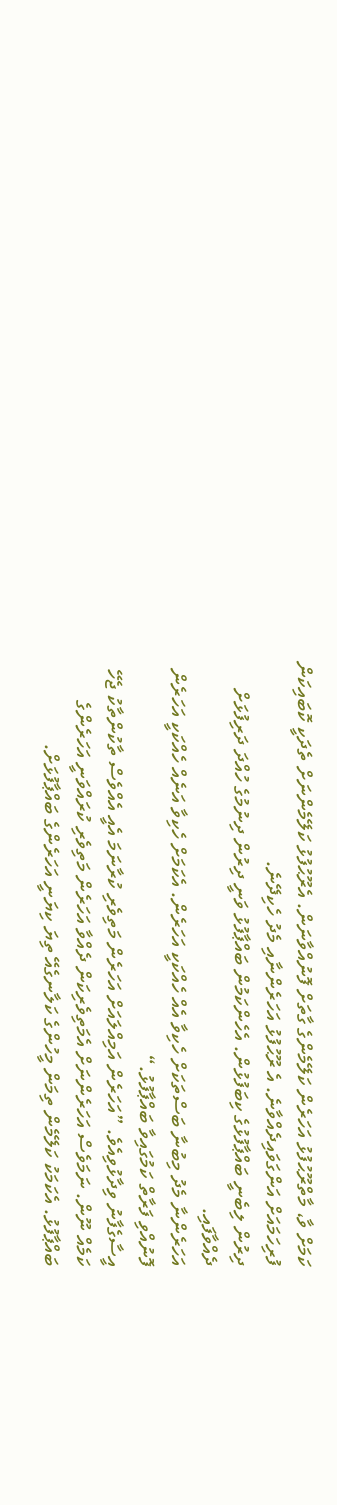ކަމަށް ވާ، މާތްރޫޙުފުޅު އަހަރެން ކަލޭމެންގެ ގާތަށް ފޮނުއްވާނަން. އެރޫޙުފުޅު ކަލޭމެންނަށް ތެދަކީ ކޮބައިކަން ފުރިހަމައަށް އަންގަވައިދެއްވާނެ. އެ ރޫޙުފުޅު އަހަރެންނާއި މެދު ހެކިދޭނެ.
ދިރުން ލިބެނީ ބައްޕާފުޅުގެ ކިބަފުޅުން. އެހެންކަމުން ބައްޕާފުޅު ވަނީ ދިރުން ދިނުމުގެ ހުއްދަ ދަރިފުޅަށް ދެއްވާފައި.
އަހަރެންނާ މެދު މިބުނާ ބަސްތަކަށް ހެކިވާ އެއް ހެއްކަކީ އަހަރެން. އެކަމަށް ހެކިވާ އަނެއް ހެއްކަކީ އަހަރެން ފޮނުއްވި ފަރާތް ކަމުގައިވާ ބައްޕާފުޅު.“
އީސާގެފާނު ވިދާޅުވިއެވެ. ”އަހަރެން އަމިއްލައަށް އަހަރެން މަތިވެރި ކުރާނަމަ އެއީ އެއްވެސް ތާކުންތާކު ޖެހޭ ކަމެއް ނޫން. ނަމަވެސް އަހަރެންނަށް އެމަތިވެރިކަން ދެއްވާ އަހަރެން މަތިވެރި ކުރައްވަނީ އަހަރެންގެ ބައްޕާފުޅު. އެކަމަކު ކަލޭމެން ތިމަން މީހުންގެ ކަލާނގެއޭ ތިޔަ ކިޔަނީ އަހަރެންގެ ބައްޕާފުޅަށް.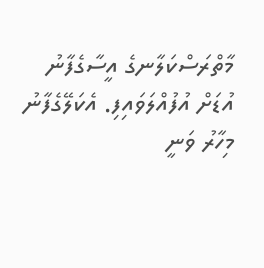މާތްރަސްކަލާނގެ އީސާގެފާނު އުޑަށް އުފުއްލަވައިފި. އެކަލޭގެފާނު މިހާރު ވަނީ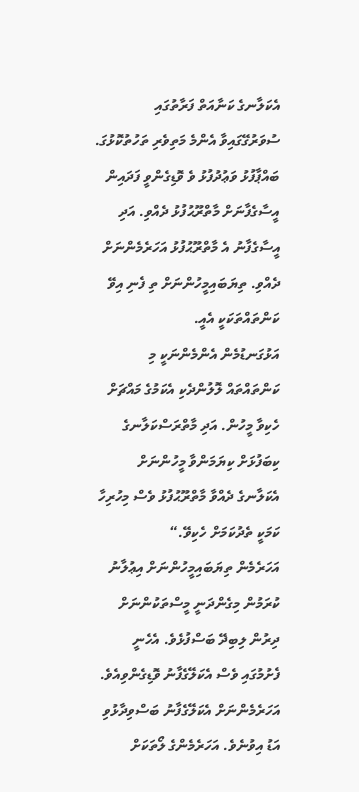އެކަލާނގެ ކަނާއަތް ފަރާތުގައި ސުވަރުގޭގައިވާ އެންމެ މަތިވެރި ތަހުތުކޮޅުގަ. ބައްޕާފުޅު ވަޢުދުފުޅު ވެ ވޮޑިގެންވީ ފަދައިން އީސާގެފާނަށް މާތްރޫޙުފުޅު ދެއްވި. އަދި އީސާގެފާނު އެ މާތްރޫޙުފުޅު އަހަރެމެންނަށް ދެއްވި. ތިޔަބައިމީހުންނަށް ތި ފެނި އިވޭ ކަންތައްތަކަކީ އެއީ.
އަޅުގަނޑުމެން އެންމެންނަކީ މި ކަންތައްތައް ލޮލުންދެކި އެކަމުގެ މައްޗަށް ހެކިވާ މީހުން. އަދި މާތްރަސްކަލާނގެ ކިބަފުޅަށް ކިޔަމަންވާ މީހުންނަށް އެކަލާނގެ ދެއްވާ މާތްރޫޙުފުޅު ވެސް މިހުރިހާ ކަމަކީ ތެދުކަމަށް ހެކިވޭ.“
އަހަރެމެން ތިޔަބައިމީހުންނަށް އިޢުލާނު ކުރަމުން މިގެންދަނީ މީސްތަކުންނަށް ދިރުން ލިބިދޭ ބަސްފުޅެވެ. އެހެނީ ފެށުމުގައި ވެސް އެކަލޭގެފާނު ވޮޑިގެންވިއެވެ. އަހަރެމެންނަށް އެކަލޭގެފާނު ބަސްވިދާޅުވި އަޑު އިވުނެވެ. އަހަރެމެންގެ ލޯތަކަށް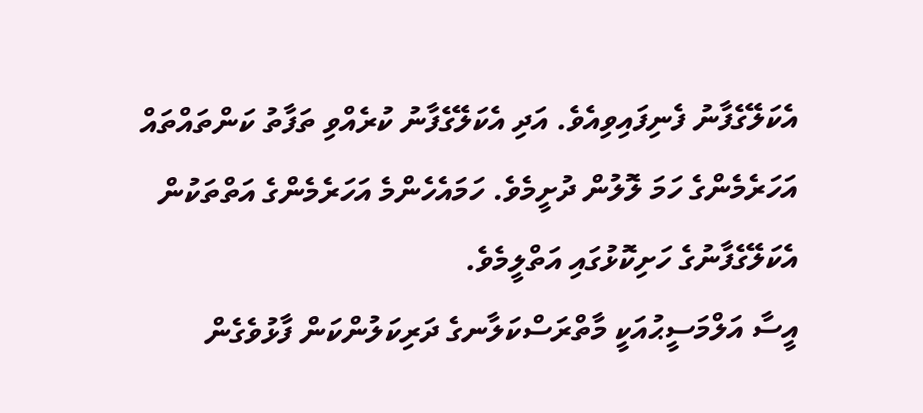އެކަލޭގެފާނު ފެނިފައިވިއެވެ. އަދި އެކަލޭގެފާނު ކުރެއްވި ތަފާތު ކަންތައްތައް އަހަރެމެންގެ ހަމަ ލޮލުން ދުށީމެވެ. ހަމައެހެންމެ އަހަރެމެންގެ އަތްތަކުން އެކަލޭގެފާނުގެ ހަށިކޮޅުގައި އަތްލީމެވެ.
އީސާ އަލްމަސީޙުއަކީ މާތްރަސްކަލާނގެ ދަރިކަލުންކަން ފާޅުވެގެން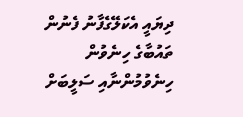ދިޔައީ އެކަލޭގެފާނު ފެނުން ތައުބާގެ ހިނެވުން ހިނެވުމުންނާއި ސަލީބަށް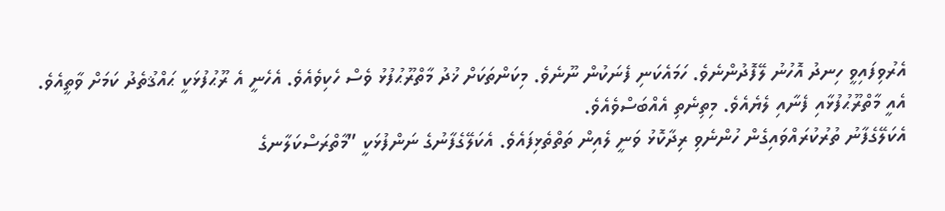އެރުވިފައިވީ ހިނދު އޮހުނު ލޭފޮދުންނެވެ. ހަމައެކަނި ފެނަކުން ނޫނެވެ. މިކަންތަކަށް ޚުދު މާތްރޫޙުފުޅު ވެސް ހެކިވެއެވެ. އެހެނީ އެ ރޫޙުފުޅަކީ ޙައްޤުތެދު ކަމަށް ވާތީއެވެ.
އެއީ މާތްރޫޙުފުޅާއި ފެނާއި ލެޔެއެވެ. މިތިނެތި އެއްބަސްވެއެވެ.
އެކަލޭގެފާނު ތުރުކުރައްވައިގެން ހުންނެވި ރިދާކޮޅު ވަނީ ލެއިން ތަތްތެޅިފައެވެ. އެކަލޭގެފާނުގެ ނަންފުޅަކީ ”މާތްރަސްކަލާނގެ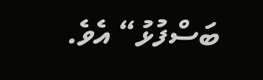ބަސްފުޅު“ އެވެ.